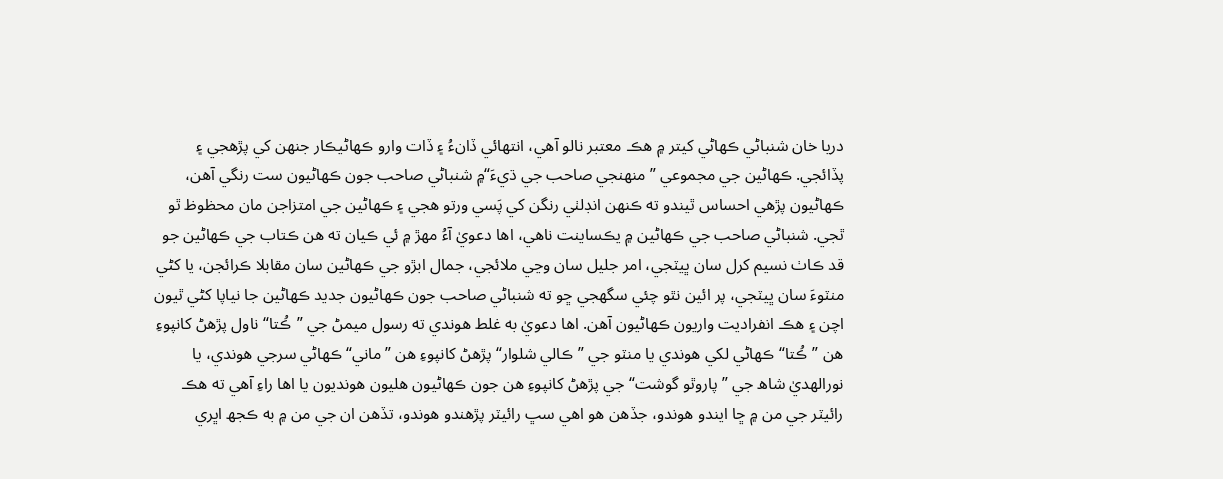دريا خان شنباڻي ڪهاڻي کيتر ۾ هڪ معتبر نالو آهي، انتهائي ڏانءُ ۽ ڏات وارو ڪهاڻيڪار جنهن کي پڙهجي ۽ پڏائجي. ڪهاڻين جي مجموعي ”منهنجي صاحب جي ڌيءَ“۾ شنباڻي صاحب جون ڪهاڻيون ست رنگي آهن، ڪهاڻيون پڙهي احساس ٿيندو ته ڪنهن انڊلٺي رنگن کي پَسي ورتو هجي ۽ ڪهاڻين جي امتزاجن مان محظوظ ٿو ٿجي. شنباڻي صاحب جي ڪهاڻين ۾ يڪساينت ناهي، اها دعويٰ آءُ مهڙ ۾ ئي ڪيان ته هن ڪتاب جي ڪهاڻين جو قد ڪاٺ نسيم کرل سان ڀيٽجي، امر جليل سان وڃي ملائجي، جمال ابڙو جي ڪهاڻين سان مقابلا ڪرائجن، يا کڻي منٽوءَ سان ڀيٽجي، پر ائين نٿو چئي سگهجي ڇو ته شنباڻي صاحب جون ڪهاڻيون جديد ڪهاڻين جا نياپا کڻي ٿيون اچن ۽ هڪ انفراديت واريون ڪهاڻيون آهن. اها دعويٰ به غلط هوندي ته رسول ميمڻ جي ”ڪُتا“ ناول پڙهڻ کانپوءِ هن ”ڪُتا“ ڪهاڻي لکي هوندي يا منٽو جي ”ڪالي شلوار“ پڙهڻ کانپوءِ هن ”ماني“ ڪهاڻي سرجي هوندي، يا نورالهديٰ شاھ جي ”پاروٿو گوشت“ جي پڙهڻ کانپوءِ هن جون ڪهاڻيون هليون هونديون يا اها راءِ آهي ته هڪ رائيٽر جي من ۾ ڇا ايندو هوندو، جڏهن هو اهي سڀ رائيٽر پڙهندو هوندو، تڏهن ان جي من ۾ به ڪجھ اڀري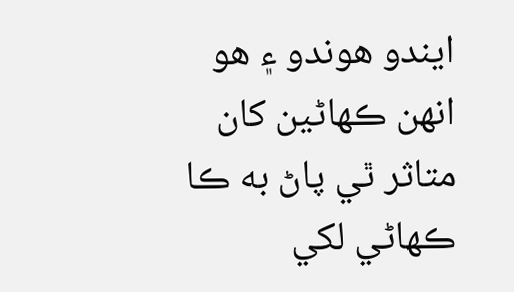ايندو هوندو ۽ هو انهن ڪهاڻين کان متاثر ٿي پاڻ به ڪا ڪهاڻي لکي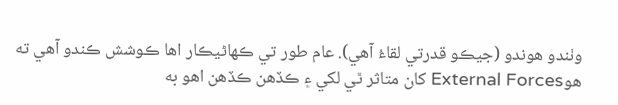وٺندو هوندو (جيڪو قدرتي لقاءُ آهي). عام طور تي ڪهاڻيڪار اها ڪوشش ڪندو آهي ته هوExternal Forces کان متاثر ٿي لکي ۽ ڪڏهن ڪڏهن اهو به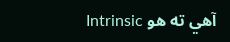آهي ته هو Intrinsic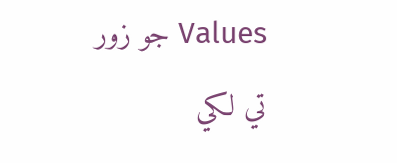Values جو زور تي لکي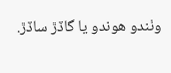وٺندو هوندو يا گاڏڙ ساڏڙ.